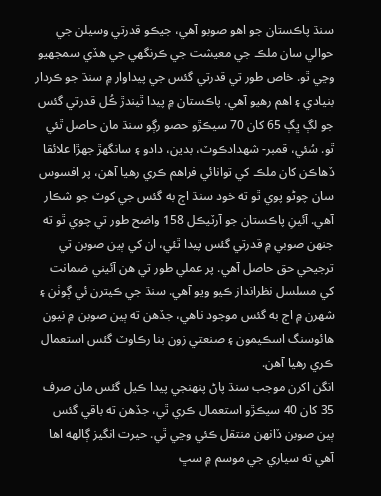سنڌ پاڪستان جو اهو صوبو آهي، جيڪو قدرتي وسيلن جي حوالي سان ملڪ جي معيشت جي ڪرنگهي جي هڏي سمجهيو وڃي ٿو. خاص طور تي قدرتي گئس جي پيداوار ۾ سنڌ جو ڪردار بنيادي ۽ اھم رهيو آهي. پاڪستان ۾ پيدا ٿيندڙ ڪُل قدرتي گئس جو لڳ ڀڳ 65 کان 70 سيڪڙو حصو رڳو سنڌ مان حاصل ٿئي ٿو. سُئي، قمبر- شهدادڪوٽ، بدين، دادو ۽ سانگهڙ جهڙا علائقا ڏهاڪن کان ملڪ کي توانائي فراهم ڪري رهيا آهن، پر افسوس سان چوڻو پوي ٿو ته خود سنڌ اڄ به گئس جي کوٽ جو شڪار آهي. آئينِ پاڪستان جو آرٽيڪل 158 واضح طور تي چوي ٿو ته جنهن صوبي ۾ قدرتي گئس پيدا ٿئي، ان کي ٻين صوبن تي ترجيحي حق حاصل آهي. پر عملي طور تي هن آئيني ضمانت کي مسلسل نظرانداز ڪيو ويو آهي. سنڌ جي ڪيترن ئي ڳوٺن ۽ شهرن ۾ اڄ به گئس موجود ناهي، جڏهن ته ٻين صوبن ۾ نيون هائوسنگ اسڪيمون ۽ صنعتي زون بنا رڪاوٽ گئس استعمال ڪري رهيا آهن.
انگن اکرن موجب سنڌ پاڻ پنهنجي پيدا ڪيل گئس مان صرف 35 کان 40 سيڪڙو استعمال ڪري ٿي، جڏهن ته باقي گئس ٻين صوبن ڏانهن منتقل ڪئي وڃي ٿي. حيرت انگيز ڳالهه اها آهي ته سياري جي موسم ۾ سڀ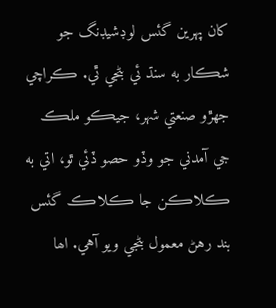کان پهرين گئس لوڊشيڊنگ جو شڪار به سنڌ ئي بڻجي ٿي. ڪراچي جهڙو صنعتي شهر، جيڪو ملڪ جي آمدني جو وڏو حصو ڏئي ٿو، اتي به ڪلاڪن جا ڪلاڪ گئس بند رهڻ معمول بڻجي ويو آهي. اھا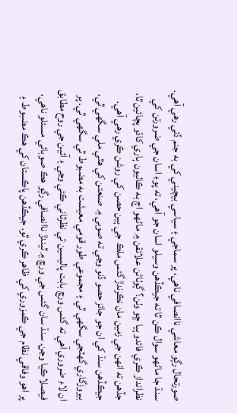صورتحال رڳو معاشي ناانصافي ناهي، پر سماجي ۽ سياسي بيچيني کي به جنم ڏئي رهي آهي. سنڌ جا ماڻهو سوال ڪن ٿا ته جيڪڏهن وسيلو اسان جو آهي، ته پوءِ اسان جي ضرورتن کي نظرانداز ڪري فائدو ٻيا ڇو وٺن؟ ڳوٺاڻن علائقن ۾ ماڻهو اڄ به ڪاٺيون ٻاري کاڌو پچائين ٿا، جڏهن ته انهن جي زمين مان نڪرندڙ گئس ملڪ جي ٻين حصن کي روشن ڪري رهي آهي. جيڪڏهن سنڌ کي ان جو جائز حصو ڏنو وڃي ته صوبي ۾ صنعتن کي هٿي ملي سگهي ٿي، بيروزگاري گهٽجي سگهي ٿي ۽ مجموعي طور قومي معيشت به مضبوط ٿي سگهي ٿي. پر ان لاءِ ضروري آهي ته گئس ورڇ بابت پاليسين تي نظرثاني ڪئي وڃي ۽ آئين جي روح مطابق فيصلا ڪيا وڃن. سنڌ سان گئس جي ورڇ ۾ ٿيندڙ ناانصافي رڳو هڪ صوبائي مسئلو ناهي، پر اهو وفاقي نظام جي ڪمزوري کي ظاهر ڪري ٿو. جيڪڏهن پاڪستان کي هڪ مضبوط ۽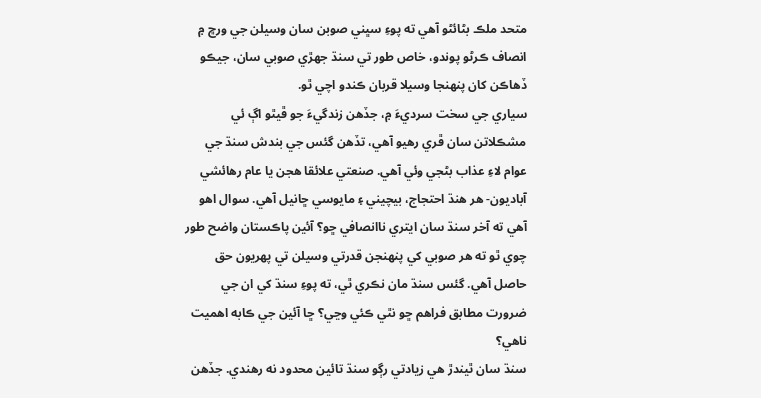متحد ملڪ بڻائڻو آهي ته پوءِ سڀني صوبن سان وسيلن جي ورڇ ۾ انصاف ڪرڻو پوندو، خاص طور تي سنڌ جهڙي صوبي سان، جيڪو ڏهاڪن کان پنهنجا وسيلا قربان ڪندو اچي ٿو.
سياري جي سخت سرديءَ ۾، جڏهن زندگيءَ جو ڦيٿو اڳ ئي مشڪلاتن سان ڦري رهيو آهي، تڏهن گئس جي بندش سنڌ جي عوام لاءِ عذاب بڻجي وئي آهي. صنعتي علائقا هجن يا عام رهائشي آباديون- هر هنڌ احتجاج، بيچيني ۽ مايوسي ڇانيل آهي. سوال اهو آهي ته آخر سنڌ سان ايتري ناانصافي ڇو؟ آئين پاڪستان واضح طور چوي ٿو ته هر صوبي کي پنهنجن قدرتي وسيلن تي پهريون حق حاصل آهي. گئس سنڌ مان نڪري ٿي، ته پوءِ سنڌ کي ان جي ضرورت مطابق فراهم ڇو نٿي ڪئي وڃي؟ ڇا آئين جي ڪابه اھميت ناھي؟
سنڌ سان ٿيندڙ هي زيادتي رڳو سنڌ تائين محدود نه رهندي. جڏهن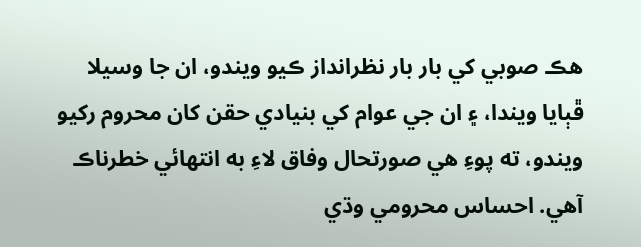هڪ صوبي کي بار بار نظرانداز ڪيو ويندو، ان جا وسيلا ڦٻايا ويندا، ۽ ان جي عوام کي بنيادي حقن کان محروم رکيو ويندو، ته پوءِ هي صورتحال وفاق لاءِ به انتهائي خطرناڪ آهي. احساس محرومي وڌي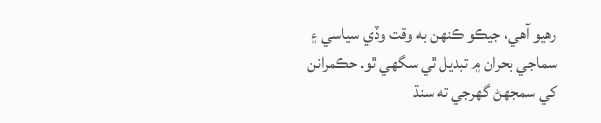رهيو آهي، جيڪو ڪنهن به وقت وڏي سياسي ۽ سماجي بحران ۾ تبديل ٿي سگهي ٿو. حڪمرانن کي سمجهڻ گهرجي ته سنڌ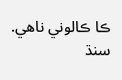ڪا ڪالوني ناهي. سنڌ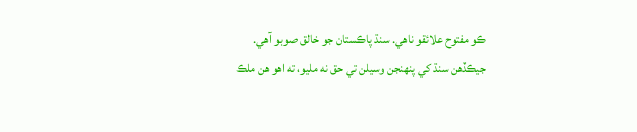ڪو مفتوح علائقو ناھي. سنڌ پاڪستان جو خالق صوبو آهي. جيڪڏهن سنڌ کي پنهنجن وسيلن تي حق نه مليو، ته اھو ھن ملڪ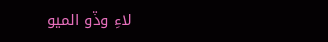لاءِ وڏو الميو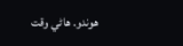ھوندو. هاڻي وقت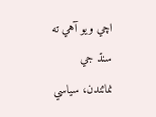اچي ويو آهي ته سنڌ جي نمائندن، سياسي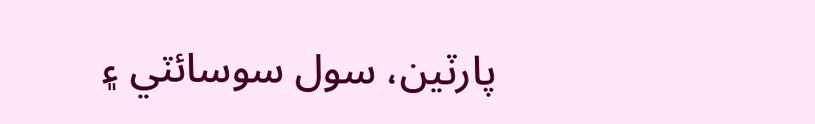پارٽين، سول سوسائٽي ۽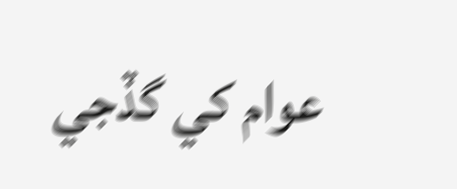عوام کي گڏجي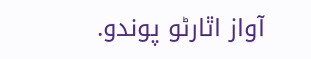آواز اٿارڻو پوندو.